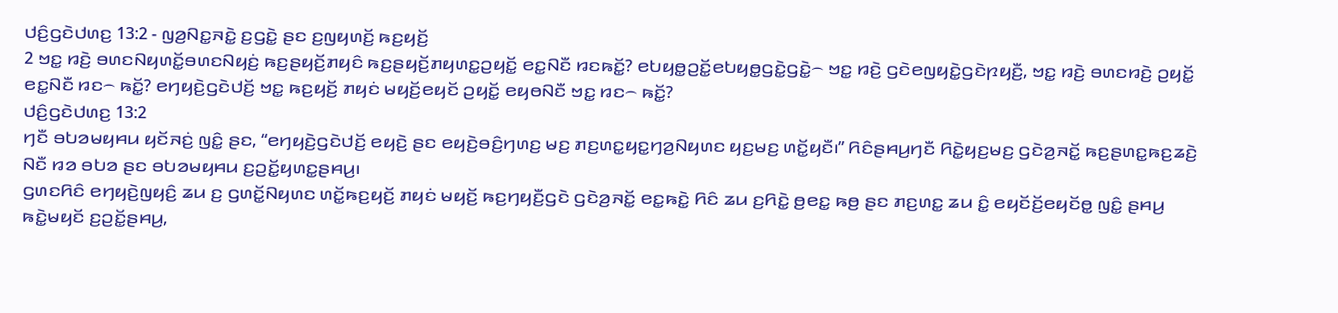ꤓꤢꤨ꤬ꤞꤢꤧꤓꤛꤢ꤬ 13:2 - ꤜꤤ꤬ꤡꤢ꤭ꤏꤢꤧ꤭ ꤢ꤬ꤞꤢꤧ꤭ ꤔꤢ ꤢ꤬ꤜꤟꤛꤢꤩ꤬ ꤒꤢ꤬ꤟꤢꤩ꤬
2 ꤠꤢ꤭ ꤙꤢꤧ꤬ ꤋꤛꤢꤡꤟꤛꤢꤩ꤭ꤋꤛꤢꤡꤟꤢꤦ꤬ ꤒꤢ꤬ꤔꤟꤢꤩ꤬ꤊꤟꤢꤨ ꤒꤢ꤬ꤔꤟꤢꤩ꤬ꤊꤟꤛꤢ꤭ꤑꤟꤢꤩ꤭ ꤕꤢ꤭ꤡꤢꤪ ꤙꤢꤒꤢꤩ꤭? ꤕꤝꤟꤥ꤭ꤑꤢꤩ꤭ꤕꤝꤟꤥ꤭ꤞꤢꤧ꤭ꤞꤢꤧ꤭꤮ ꤠꤢ꤭ ꤙꤢꤧ꤬ ꤞꤢꤧꤕꤜꤟꤢꤧ꤭ꤞꤢꤧꤐꤟꤢꤪ꤬, ꤠꤢ꤭ ꤙꤢꤧ꤬ ꤋꤛꤢꤙꤢꤧ꤬ ꤑꤟꤢꤩ꤭ ꤕꤢ꤭ꤡꤢꤪ ꤙꤢ꤮ ꤒꤢꤩ꤭? ꤕꤚꤟꤢꤧ꤬ꤞꤢꤧꤓꤢꤩ꤬ ꤠꤢ꤭ ꤒꤢ꤬ꤟꤢꤩ꤬ ꤊꤟꤢꤦ ꤗꤟꤢꤩ꤬ꤕꤟꤢꤩ ꤑꤟꤢꤩ꤭ ꤕꤟꤥꤡꤢꤪ ꤠꤢ꤭ ꤙꤢ꤮ ꤒꤢꤩ꤭?
ꤓꤢꤨ꤬ꤞꤢꤧꤓꤛꤢ꤬ 13:2
ꤚꤢꤪ ꤋꤝꤤꤗꤟꤌꤣ ꤟꤢꤩꤏꤢꤦ꤬ ꤜꤢꤨ꤭ ꤔꤢ, “ꤕꤚꤟꤢꤧ꤬ꤞꤢꤧꤓꤢꤩ꤬ ꤕꤟꤢꤧ꤬ ꤔꤢ ꤕꤟꤢꤧ꤬ꤋꤢꤨ꤬ꤚꤛꤢ꤬ ꤗꤢ꤬ ꤊꤢ꤬ꤛꤢ꤭ꤟꤢ꤭ꤚꤤ꤬ꤡꤟꤛꤢ ꤟꤢ꤬ꤗꤢ꤬ ꤛꤢꤩ꤭ꤟꤢꤪ꤯” ꤖꤢꤨꤔꤌꤣ꤬ꤚꤢꤪ ꤖꤢꤧ꤭ꤟꤢ꤬ꤗꤢ꤬ ꤞꤢꤧꤤ꤬ꤏꤢꤩ꤭ ꤒꤢ꤬ꤔꤛꤢ꤭ꤒꤢ꤬ꤘꤢꤧ꤬ ꤡꤢꤪ ꤙꤤ ꤋꤝꤤ ꤔꤢ ꤋꤝꤤꤗꤟꤌꤣ ꤢ꤬ꤑꤢꤩ꤭ꤟꤛꤢ꤭ꤔꤌꤣ꤬꤯
ꤞꤛꤢꤖꤢꤨ ꤕꤚꤟꤢꤧ꤬ꤜꤟꤢꤨ꤬ ꤘꤣ ꤢ꤬ ꤞꤛꤢꤩ꤭ꤡꤟꤛꤢ ꤛꤢꤩ꤭ꤒꤢ꤬ꤟꤢꤩ꤬ ꤊꤟꤢꤦ ꤗꤟꤢꤩ꤬ ꤒꤢ꤬ꤚꤟꤢꤪ꤬ꤞꤢꤧ ꤞꤢꤧꤤ꤬ꤏꤢꤩ꤭ ꤕꤢ꤭ꤒꤢꤧ꤭ ꤖꤢꤨ ꤘꤣ ꤢ꤬ꤖꤢꤧ꤭ ꤥ꤬ꤕꤢ꤭ ꤒꤥ꤬ ꤔꤢ ꤊꤢ꤬ꤛꤢ꤭ ꤘꤣ ꤢꤨ꤭ ꤕꤟꤢꤩꤢꤩ꤬ꤕꤟꤢꤩꤥ꤭ ꤜꤢꤨ꤭ ꤔꤌꤣ꤬ ꤒꤢꤧ꤭ꤗꤟꤢꤩ ꤢ꤬ꤑꤢꤩ꤭ꤔꤌꤣ꤬,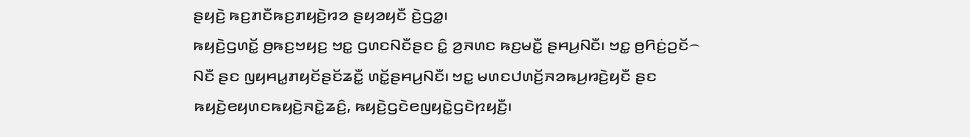ꤔꤟꤢꤧ꤬ ꤒꤢ꤬ꤊꤢꤪꤒꤢ꤬ꤊꤟꤢꤧ꤬ꤙꤤ ꤔꤟꤤꤟꤢꤪ ꤢꤧ꤬ꤞꤤ꤭꤯
ꤒꤟꤢꤧ꤬ꤞꤛꤢꤩ꤭ ꤥ꤬ꤒꤢ꤬ꤠꤟꤢ꤬ ꤠꤢ꤭ ꤞꤛꤢꤡꤢꤪꤔꤢ ꤢꤨ꤭ ꤤ꤬ꤏꤛꤢ ꤒꤢ꤬ꤗꤢꤪ꤭ ꤔꤌꤣ꤬ꤡꤢꤪ꤯ ꤠꤢ꤭ ꤥ꤬ꤖꤢꤦ꤬ꤑꤢꤩ꤮ ꤡꤢꤪ ꤔꤢ ꤜꤟꤌꤣ꤭ꤊꤟꤢꤩꤔꤢꤩꤘꤢꤪ꤭ ꤛꤢꤩ꤭ꤔꤌꤣ꤬ꤡꤢꤪ꤯ ꤠꤢ꤭ ꤗꤛꤢꤓꤛꤢꤩ꤬ꤏꤤꤒꤣ꤬ꤙꤢꤧ꤬ꤟꤢꤪ ꤔꤢ ꤒꤟꤢꤧ꤬ꤕꤟꤛꤢꤒꤟꤢꤧ꤬ꤏꤢꤧ꤭ꤘꤢꤨ꤬, ꤒꤟꤢꤧ꤬ꤞꤢꤧꤕꤜꤟꤢꤧ꤭ꤞꤢꤧꤐꤟꤢꤪ꤬꤯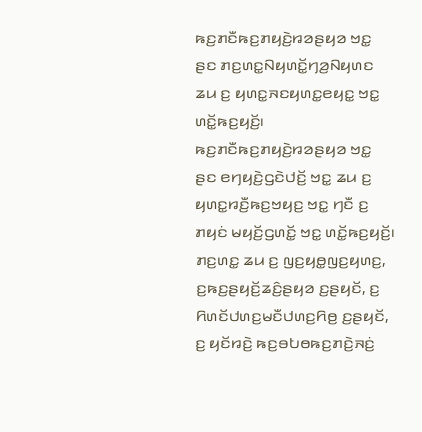ꤒꤢ꤬ꤊꤢꤪꤒꤢ꤬ꤊꤟꤢꤧ꤬ꤙꤤꤔꤟꤤ ꤠꤢ꤭ ꤔꤢ ꤊꤢ꤬ꤛꤢ꤭ꤡꤟꤛꤢꤩ꤭ꤚꤤ꤬ꤡꤟꤛꤢ ꤘꤣ ꤢ꤬ ꤟꤛꤢ꤭ꤏꤢꤟꤛꤢ꤭ꤕꤟꤢ꤭ ꤠꤢ꤭ ꤛꤢꤩ꤭ꤒꤢ꤬ꤟꤢꤩ꤬꤯ ꤒꤢ꤬ꤊꤢꤪꤒꤢ꤬ꤊꤟꤢꤧ꤬ꤙꤤꤔꤟꤤ ꤠꤢ꤭ ꤔꤢ ꤕꤚꤟꤢꤧ꤬ꤞꤢꤧꤓꤢꤩ꤬ ꤠꤢ꤭ ꤘꤣ ꤢ꤬ ꤟꤛꤢ꤭ꤙꤢꤪ꤬ꤒꤢ꤬ꤠꤟꤢ꤬ ꤠꤢ꤭ ꤚꤢꤪ ꤢ꤬ ꤊꤟꤢꤦ ꤗꤟꤢꤩ꤬ꤞꤛꤢꤩ꤭ ꤠꤢ꤭ ꤛꤢꤩ꤭ꤒꤢ꤬ꤟꤢꤩ꤬꤯
ꤊꤢ꤬ꤛꤢ꤭ ꤘꤣ ꤢ꤬ ꤜꤢ꤬ꤟꤥ꤭ꤜꤢ꤬ꤟꤛꤢ꤬, ꤢ꤬ꤒꤢ꤬ꤔꤟꤢꤩ꤬ꤘꤢꤨ꤬ꤔꤟꤤ ꤢ꤬ꤔꤟꤢꤩ, ꤢ꤬ ꤖꤛꤢꤩꤓꤛꤢ꤬ꤗꤢꤪꤓꤛꤢ꤬ꤖꤥ꤬ ꤢ꤬ꤔꤟꤢꤩ, ꤢ꤬ ꤟꤢꤩꤙꤢꤧ꤬ ꤒꤢ꤬ꤋꤝꤥꤒꤢ꤬ꤊꤢꤧ꤬ꤏꤢꤦ꤬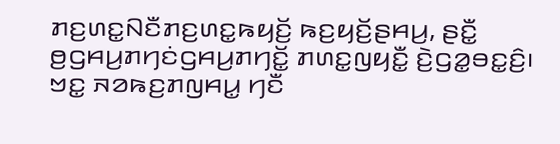ꤊꤢ꤬ꤛꤢ꤭ꤡꤢꤪꤊꤢ꤬ꤛꤢ꤭ꤒꤟꤢꤩ꤬ ꤒꤢ꤬ꤟꤢꤩ꤬ꤔꤌꤣ꤬, ꤔꤢꤪ꤭ ꤥ꤬ꤞꤌꤣ꤬ꤊꤚꤢꤦꤞꤌꤣ꤬ꤊꤚꤢꤩ꤭ ꤊꤛꤢ꤭ꤜꤟꤢꤪ꤭ ꤢꤧ꤬ꤞꤤ꤭ꤋꤢ꤭ꤢꤨ꤬꤯
ꤠꤢ꤭ ꤏꤤꤒꤢ꤬ꤊꤜꤌꤣ꤭ ꤚꤢꤪ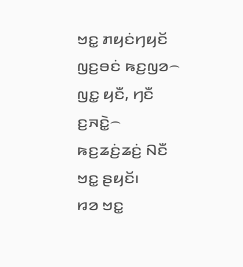ꤠꤢ꤭ ꤊꤟꤢꤦꤚꤟꤢꤩ ꤜꤢ꤬ꤋꤢꤦ ꤒꤢ꤬ꤜꤤ꤮ ꤜꤢ꤭ ꤟꤢꤪ, ꤚꤢꤪ ꤢ꤬ꤏꤢꤧ꤭꤮ ꤒꤢ꤬ꤘꤢꤦ꤬ꤘꤢꤦ꤬ ꤡꤢꤪ ꤠꤢ꤭ ꤔꤟꤢꤩ꤯
ꤙꤤ ꤠꤢ꤭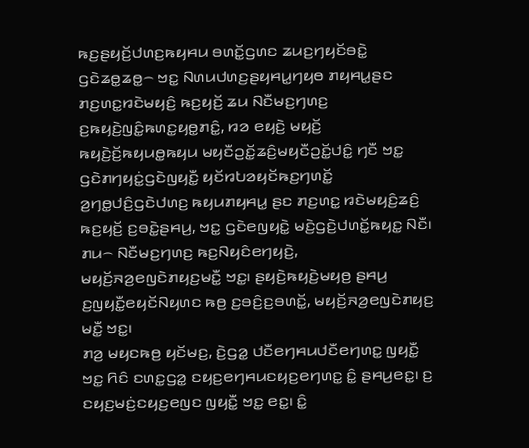ꤒꤢ꤬ꤔꤟꤢꤩ꤬ꤓꤛꤢ꤬ꤒꤟꤌꤣ ꤋꤛꤢꤩ꤭ꤞꤛꤢ ꤘꤣꤢ꤬ꤚꤟꤢꤩꤋꤢꤧ꤭ ꤞꤢꤧꤘꤥ꤭ꤘꤥ꤭꤮ ꤠꤢ꤭ ꤡꤛꤣꤓꤛꤢ꤬ꤔꤟꤌꤣ꤭ꤚꤟꤥ ꤊꤟꤌꤣ꤭ꤔꤢ ꤊꤢ꤬ꤛꤢ꤭ꤙꤢꤧꤗꤟꤢꤨ꤬ ꤒꤢ꤬ꤟꤢꤩ꤬ ꤘꤣ ꤡꤢꤪꤗꤢ꤬ꤚꤛꤢ꤬ ꤢ꤬ꤒꤟꤢꤧ꤬ꤜꤢꤨ꤭ꤒꤛꤢ꤭ꤟꤥ꤭ꤊꤢꤨ꤭, ꤙꤤ ꤕꤟꤢꤧ꤬ ꤗꤟꤢꤩ꤬ ꤒꤟꤢꤧ꤬ꤢꤩ꤬ꤒꤟꤣꤥ꤭ꤒꤟꤣ ꤗꤟꤢꤪꤑꤢꤩ꤭ꤘꤢꤨ꤬ꤗꤟꤢꤪꤑꤢꤩ꤭ꤓꤢꤨ꤭ ꤚꤢꤪ ꤠꤢ꤭ ꤞꤢꤧꤊꤚꤟꤢꤦ꤭ꤞꤢꤧꤜꤟꤢꤪ꤭ ꤟꤢꤩꤙꤝꤤꤟꤢꤩꤒꤢ꤬ꤚꤛꤢꤩ꤭ ꤤ꤬ꤚꤥ꤭ꤓꤢꤨ꤬ꤞꤢꤧꤓꤛꤢ꤬ ꤒꤟꤣꤊꤟꤌꤣ꤭ ꤔꤢ ꤊꤢ꤬ꤛꤢ꤭ ꤙꤢꤧꤗꤟꤢꤨ꤬ꤘꤢꤨ꤬ ꤒꤢ꤬ꤟꤢꤩ꤬ ꤢ꤬ꤋꤢꤧ꤭ꤔꤌꤣ꤬, ꤠꤢ꤭ ꤞꤢꤧꤕꤜꤟꤢꤧ꤭ ꤗꤢꤧ꤬ꤞꤢꤧ꤬ꤓꤛꤢꤩ꤭ꤒꤟꤢ꤭ ꤡꤢꤪ꤯
ꤊꤣ꤮ ꤡꤢꤪꤗꤢ꤬ꤚꤛꤢ꤬ ꤒꤢ꤬ꤡꤟꤢꤨꤕꤚꤟꤢꤧ꤬, ꤗꤟꤢꤩ꤬ꤏꤤ꤬ꤕꤜꤢꤧꤊꤟꤢ꤬ꤗꤢꤪ꤭ ꤠꤢ꤭꤯ ꤔꤟꤢꤧ꤬ꤒꤟꤢꤧ꤬ꤗꤟꤥ꤬ ꤔꤌꤣ꤬ ꤢ꤬ꤜꤟꤢꤪ꤭ꤕꤟꤢꤩꤡꤟꤛꤢ ꤒꤥ꤬ ꤢ꤬ꤋꤢꤨ꤬ꤢ꤬ꤋꤛꤢꤩ꤭, ꤗꤟꤢꤩ꤬ꤏꤤ꤬ꤕꤜꤢꤧꤊꤟꤢ꤬ ꤗꤢꤪ꤭ ꤠꤢ꤭꤯
ꤊꤤ꤬ ꤗꤟꤢꤒꤥ꤬ ꤟꤢꤩꤗꤢ꤬, ꤢꤧ꤬ꤞꤤ꤭ ꤓꤢꤪꤕꤚꤌꤣꤓꤢꤪꤕꤚꤛꤢ꤭ ꤜꤟꤢꤪ꤭ ꤠꤢ꤭ ꤖꤢꤨ ꤢꤛꤢ꤭ꤞꤤ꤭ ꤢꤟꤢ꤬ꤕꤚꤌꤣꤢꤟꤢ꤬ꤕꤚꤛꤢ꤭ ꤢꤨ꤭ ꤔꤌꤣ꤬ꤕꤢ꤭꤯ ꤢ꤬ ꤢꤟꤢ꤬ꤗꤢꤦ꤬ꤢꤟꤢ꤬ꤕꤜꤢ ꤜꤟꤢꤪ꤭ ꤠꤢ꤭ ꤕꤢ꤭꤯ ꤢꤨ꤭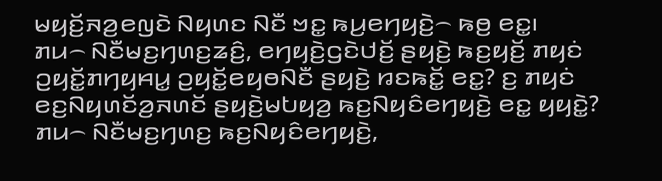ꤗꤟꤢꤩ꤬ꤏꤤ꤬ꤕꤜꤢꤧ ꤡꤟꤛꤢ ꤡꤢꤪ ꤠꤢ꤭ ꤒꤣ꤬ꤕꤚꤟꤢꤧ꤬꤮ ꤒꤥ꤬ ꤕꤢ꤭꤯
ꤊꤣ꤮ ꤡꤢꤪꤗꤢ꤬ꤚꤛꤢ꤬ꤘꤢꤨ꤬, ꤕꤚꤟꤢꤧ꤬ꤞꤢꤧꤓꤢꤩ꤬ ꤔꤟꤢꤧ꤬ ꤒꤢ꤬ꤟꤢꤩ꤬ ꤊꤟꤢꤦ ꤑꤟꤢꤩ꤭ꤊꤚꤟꤌꤣ꤭ ꤑꤟꤢꤩ꤭ꤕꤟꤥꤡꤢꤪ ꤔꤟꤢꤧ꤬ ꤙꤢꤒꤢꤩ꤭ ꤕꤢ꤭? ꤢ꤬ ꤊꤟꤢꤦ ꤕꤢ꤬ꤡꤟꤛꤢꤩꤤ꤬ꤏꤛꤢꤩ ꤔꤟꤢꤧ꤬ꤗꤝꤟꤤ꤬ ꤒꤢ꤬ꤡꤟꤢꤨꤕꤚꤟꤢꤧ꤬ ꤕꤢ꤭ ꤟꤟꤢꤧ꤭?
ꤊꤣ꤮ ꤡꤢꤪꤗꤢ꤬ꤚꤛꤢ꤬ ꤒꤢ꤬ꤡꤟꤢꤨꤕꤚꤟꤢꤧ꤬,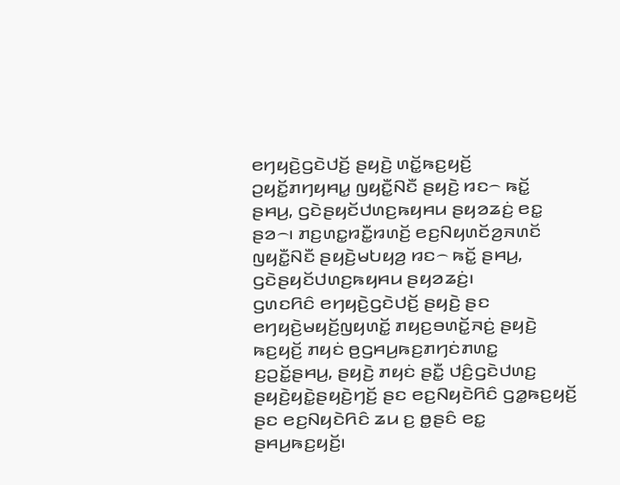ꤕꤚꤟꤢꤧ꤬ꤞꤢꤧꤓꤢꤩ꤬ ꤔꤟꤢꤧ꤬ ꤛꤢꤩ꤭ꤒꤢ꤬ꤟꤢꤩ꤬ ꤑꤟꤢꤩ꤭ꤊꤚꤟꤌꤣ꤭ ꤜꤟꤢꤪ꤭ꤡꤢꤪ ꤔꤟꤢꤧ꤬ ꤙꤢ꤮ ꤒꤢꤩ꤭ ꤔꤌꤣ꤬, ꤞꤢꤧꤔꤟꤢꤩꤓꤛꤢ꤬ꤒꤟꤌꤣ ꤔꤟꤤꤘꤢꤦ꤬ ꤕꤢ꤭ ꤔꤤ꤮꤯ ꤊꤢ꤬ꤛꤢ꤭ꤙꤢꤪ꤭ꤙꤛꤢꤩ꤬ ꤕꤢ꤬ꤡꤟꤛꤢꤩꤤ꤬ꤏꤛꤢꤩ ꤜꤟꤢꤪ꤭ꤡꤢꤪ ꤔꤟꤢꤧ꤬ꤗꤝꤟꤤ꤬ ꤙꤢ꤮ ꤒꤢꤩ꤭ ꤔꤌꤣ꤬, ꤞꤢꤧꤔꤟꤢꤩꤓꤛꤢ꤬ꤒꤟꤌꤣ ꤔꤟꤤꤘꤢꤦ꤬꤯
ꤞꤛꤢꤖꤢꤨ ꤕꤚꤟꤢꤧ꤬ꤞꤢꤧꤓꤢꤩ꤬ ꤔꤟꤢꤧ꤬ ꤔꤢ ꤕꤚꤟꤢꤧ꤬ꤗꤟꤢꤩ꤬ꤜꤟꤛꤢꤩ꤭ ꤊꤟꤢ꤬ꤋꤛꤢꤩ꤭ꤏꤢꤦ꤬ ꤔꤟꤢꤧ꤬ ꤒꤢ꤬ꤟꤢꤩ꤬ ꤊꤟꤢꤦ ꤥ꤬ꤞꤌꤣ꤬ꤒꤢ꤬ꤊꤚꤢꤦꤊꤛꤢ꤭ ꤢ꤬ꤑꤢꤩ꤭ꤔꤌꤣ꤬, ꤔꤟꤢꤧ꤬ ꤊꤟꤢꤦ ꤔꤢꤪ꤭ ꤓꤢꤨ꤬ꤞꤢꤧꤓꤛꤢ꤬ ꤔꤟꤢꤧ꤬ꤟꤢꤧ꤭ꤔꤟꤢꤧ꤬ꤚꤢꤩ꤬ ꤔꤢ ꤕꤢ꤬ꤡꤟꤢꤧꤖꤢꤨ ꤞꤤ꤭ꤒꤢ꤬ꤟꤢꤩ꤬ ꤔꤢ ꤕꤢ꤬ꤡꤟꤢꤧꤖꤢꤨ ꤘꤣ ꤢ꤬ ꤥ꤭ꤔꤢꤨ ꤕꤢ꤭ ꤔꤌꤣ꤬ꤒꤢ꤬ꤟꤢꤩ꤬꤯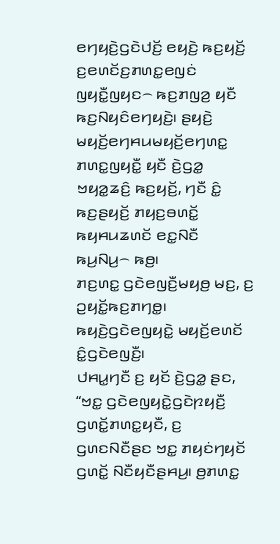ꤕꤚꤟꤢꤧ꤬ꤞꤢꤧꤓꤢꤩ꤬ ꤕꤟꤢꤧ꤬ ꤒꤢ꤬ꤟꤢꤩ꤬ ꤢ꤬ꤕꤛꤢꤩꤢ꤬ꤊꤛꤢ꤭ꤕꤜꤢꤦ ꤜꤟꤢꤪ꤭ꤜꤟꤢ꤮ ꤒꤢ꤬ꤊꤜꤤ꤬ ꤟꤢꤪ ꤒꤢ꤬ꤡꤟꤢꤨꤕꤚꤟꤢꤧ꤬꤯ ꤔꤟꤢꤧ꤬ ꤗꤟꤢꤩ꤬ꤕꤚꤌꤣꤗꤟꤢꤩ꤬ꤕꤚꤛꤢ꤭ ꤊꤛꤢ꤭ꤜꤟꤢꤪ꤭ ꤟꤢꤪ ꤢꤧ꤬ꤞꤤ꤭ ꤠꤟꤤ꤭ꤘꤢꤨ꤬ ꤒꤢ꤬ꤟꤢꤩ꤬, ꤚꤢꤪ ꤢꤨ꤭ ꤒꤢ꤬ꤔꤟꤢꤩ꤬ ꤊꤟꤢ꤬ꤋꤛꤢꤩ꤭ ꤒꤟꤌꤣꤘꤛꤢꤩ ꤕꤢ꤭ꤡꤢꤪ ꤒꤣ꤬ꤡꤣ꤬꤮ ꤒꤥ꤬꤯
ꤊꤢ꤬ꤛꤢ꤭ ꤞꤢꤧꤕꤜꤢꤪ꤬ꤗꤟꤥ꤬ ꤗꤢ꤬, ꤢ꤬ ꤑꤟꤢꤩ꤭ꤒꤢ꤬ꤊꤚꤥ꤭꤯ ꤒꤟꤢꤧ꤬ꤞꤢꤧꤕꤜꤟꤢꤧ꤭ ꤗꤟꤢꤩ꤬ꤕꤛꤢꤩ ꤢꤨ꤭ꤞꤢꤧꤕꤜꤢꤪ꤬꤯
ꤓꤌꤣ꤭ꤚꤢꤪ ꤢ꤬ ꤟꤢꤩ ꤢꤧ꤬ꤞꤤ꤭ ꤔꤢ, “ꤠꤢ꤭ ꤞꤢꤧꤕꤜꤟꤢꤧ꤭ꤞꤢꤧꤐꤟꤢꤪ꤬ ꤞꤛꤢꤩ꤭ꤊꤛꤢ꤭ꤟꤢꤪ, ꤢ꤬ ꤞꤛꤢꤡꤢꤪꤔꤢ ꤠꤢ꤭ ꤊꤟꤢꤦꤚꤟꤢꤩ ꤞꤛꤢꤩ꤭ ꤡꤢꤪꤟꤢꤪꤔꤌꤣ꤬꤯ ꤥ꤬ꤊꤛꤢ꤭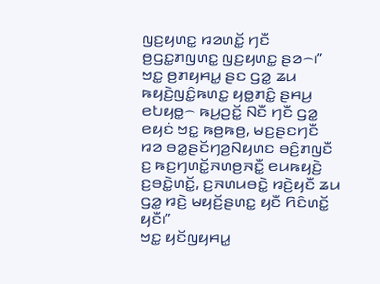ꤜꤢ꤬ꤟꤛꤢ꤭ ꤙꤤꤛꤢꤩ꤭ ꤚꤢꤪ ꤥ꤬ꤞꤢ꤭ꤊꤜꤛꤢ꤭ ꤜꤢ꤬ꤟꤛꤢ꤭ ꤔꤤ꤮꤯”
ꤠꤢ꤭ ꤥ꤬ꤊꤟꤌꤣ꤭ ꤔꤢ ꤞꤤ꤭ ꤘꤣ ꤒꤟꤢꤧ꤬ꤜꤢꤨ꤭ꤒꤛꤢ꤭ ꤟꤥ꤭ꤊꤢꤨ꤭ ꤔꤌꤣ꤬ ꤕꤝꤟꤥ꤭꤮ ꤒꤣ꤬ꤑꤢꤩ꤭ ꤡꤢꤪ ꤚꤢꤪ ꤞꤤ꤭ ꤕꤟꤢꤦ ꤠꤢ꤭ ꤒꤥ꤬ꤒꤥ꤬, ꤗꤢ꤬ꤔꤢꤚꤢꤪ ꤙꤤ ꤋꤤ꤭ꤔꤢꤩꤚꤤ꤬ꤡꤟꤛꤢ ꤋꤢꤨ꤬ꤊꤜꤢꤪ ꤢ꤬ ꤒꤢ꤬ꤚꤛꤢꤩ꤭ꤏꤛꤥ꤬ꤏꤢꤪ꤭ ꤕꤣꤒꤟꤢꤧ꤬ ꤢ꤬ꤋꤢꤧ꤭ꤛꤢꤩ꤭, ꤢ꤬ꤏꤛꤣꤋꤢꤧ꤭ ꤙꤢꤧ꤬ꤟꤢꤪ ꤘꤣ ꤞꤤ꤭ ꤙꤢꤧ꤬ ꤗꤟꤢꤩ꤬ꤔꤛꤢ꤭ ꤟꤢꤪ ꤖꤢꤨꤛꤢꤩ꤭ ꤟꤢꤪ꤯”
ꤠꤢ꤭ ꤟꤢꤩꤜꤟꤌꤣ꤭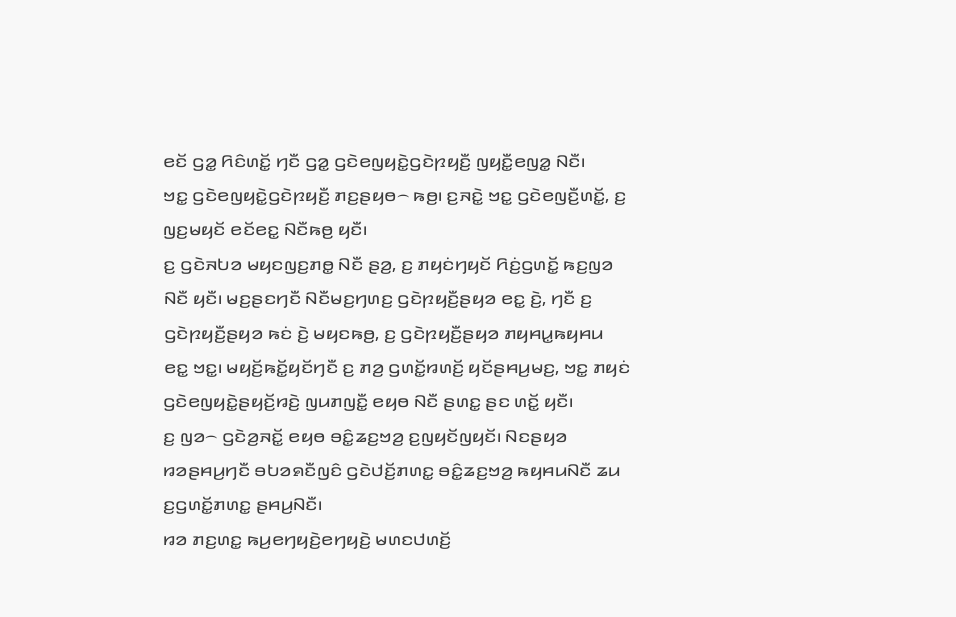ꤕꤢꤩ ꤞꤤ꤭ ꤖꤢꤨꤛꤢꤩ꤭ ꤚꤢꤪ ꤞꤤ꤭ ꤞꤢꤧꤕꤜꤟꤢꤧ꤭ꤞꤢꤧꤐꤟꤢꤪ꤬ ꤜꤟꤢꤪ꤭ꤕꤜꤤ꤭ ꤡꤢꤪ꤯
ꤠꤢ꤭ ꤞꤢꤧꤕꤜꤟꤢꤧ꤭ꤞꤢꤧꤐꤟꤢꤪ꤬ ꤊꤢ꤬ꤔꤟꤥ꤮ ꤒꤥ꤬꤯ ꤢ꤬ꤏꤢꤧ꤭ ꤠꤢ꤭ ꤞꤢꤧꤕꤜꤢꤪ꤬ꤛꤢꤩ꤭, ꤢ꤬ ꤜꤢ꤬ꤗꤟꤢꤩ ꤕꤢꤩꤕꤢ꤭ ꤡꤢꤪꤒꤥ꤬ ꤟꤢꤪ꤯
ꤢ꤬ ꤞꤢꤧꤏꤝꤤ ꤗꤟꤢꤜꤢ꤬ꤊꤥ꤭ ꤡꤢꤪ ꤔꤤ꤬, ꤢ꤬ ꤊꤟꤢꤦꤚꤟꤢꤩ ꤖꤢꤦ꤬ꤞꤛꤢꤩ꤭ ꤒꤢ꤬ꤜꤤ ꤡꤢꤪ ꤟꤢꤪ꤯ ꤗꤢ꤬ꤔꤢꤚꤢꤪ ꤡꤢꤪꤗꤢ꤬ꤚꤛꤢ꤬ ꤞꤢꤧꤐꤟꤢꤪ꤬ꤔꤟꤤ ꤕꤢ꤭ ꤢꤧ꤬, ꤚꤢꤪ ꤢ꤬ ꤞꤢꤧꤐꤟꤢꤪ꤬ꤔꤟꤤ ꤒꤢꤦ ꤢꤧ꤬ ꤗꤟꤢꤒꤥ꤬, ꤢ꤬ ꤞꤢꤧꤐꤟꤢꤪ꤬ꤔꤟꤤ ꤊꤟꤌꤣ꤭ꤒꤟꤌꤣ ꤕꤢ꤭ ꤠꤢ꤭꤯ ꤗꤟꤢꤩ꤬ꤒꤢꤩ꤭ꤟꤢꤩꤚꤢꤪ ꤢ꤬ ꤊꤤ꤬ ꤞꤛꤢꤩ꤭ꤙꤛꤢꤩ꤬ ꤟꤢꤩꤔꤌꤣ꤬ꤗꤢ꤬, ꤠꤢ꤭ ꤊꤟꤢꤦ ꤞꤢꤧꤕꤜꤟꤢꤧ꤭ꤔꤟꤢꤩ꤬ꤙꤢꤧ꤬ ꤜꤣꤊꤜꤢꤪ꤭ ꤕꤟꤥ ꤡꤢꤪ ꤔꤛꤢ꤭ ꤔꤢ ꤛꤢꤩ꤭ ꤟꤢꤪ꤯
ꤢ꤬ ꤜꤤ꤮ ꤞꤢꤧꤤ꤬ꤏꤢꤩ꤭ ꤕꤟꤥ ꤋꤢꤨ꤭ꤘꤢ꤬ꤠꤤ꤬ ꤢ꤬ꤜꤟꤢꤩꤜꤟꤢꤩ꤯ ꤡꤢꤔꤟꤤ ꤙꤤꤔꤌꤣ꤬ꤚꤢꤪ ꤋꤝꤤꤎꤢꤪꤜꤢꤨ ꤞꤢꤧꤓꤢꤩ꤬ꤊꤛꤢ꤭ ꤋꤢꤨ꤭ꤘꤢ꤬ꤠꤤ꤬ ꤒꤟꤌꤣꤡꤢꤪ ꤘꤣ ꤢ꤬ꤞꤛꤢꤩ꤭ꤊꤛꤢ꤭ ꤔꤌꤣ꤬ꤡꤢꤪ꤯
ꤙꤤ ꤊꤢ꤬ꤛꤢ꤭ ꤒꤣ꤬ꤕꤚꤟꤢꤧ꤬ꤕꤚꤟꤢꤧ꤬ ꤗꤛꤢꤓꤛꤢꤩ꤬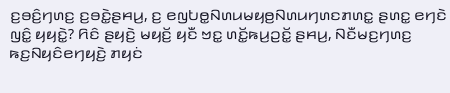ꤢ꤬ꤋꤢꤨ꤬ꤚꤛꤢ꤬ ꤢ꤬ꤋꤢꤧ꤭ꤔꤌꤣ꤬, ꤢ꤬ ꤕꤜꤝꤥ꤭ꤡꤛꤣꤗꤟꤥ꤬ꤡꤛꤣꤚꤛꤢꤊꤛꤢ꤭ ꤔꤛꤢ꤭ ꤕꤚꤢꤧ ꤜꤢꤨ꤭ ꤟꤟꤢꤧ꤭? ꤖꤢꤨ ꤔꤟꤢꤧ꤬ ꤗꤟꤢꤩ꤬ ꤟꤢꤪ ꤠꤢ꤭ ꤛꤢꤩ꤭ꤒꤣ꤬ꤑꤢꤩ꤭ ꤔꤌꤣ꤬, ꤡꤢꤪꤗꤢ꤬ꤚꤛꤢ꤬ ꤒꤢ꤬ꤡꤟꤢꤨꤕꤚꤟꤢꤧ꤬ ꤊꤟꤢꤦ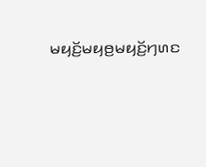ꤗꤟꤢꤩ꤬ꤗꤟꤥ꤬ꤗꤟꤢꤩ꤬ꤚꤛꤢ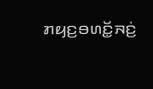ꤊꤟꤢ꤬ꤋꤛꤢꤩ꤭ꤏꤢꤦ꤬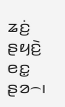ꤘꤢꤦ꤬ ꤔꤟꤢꤧ꤬ ꤕꤢ꤭ ꤔꤤ꤮꤯